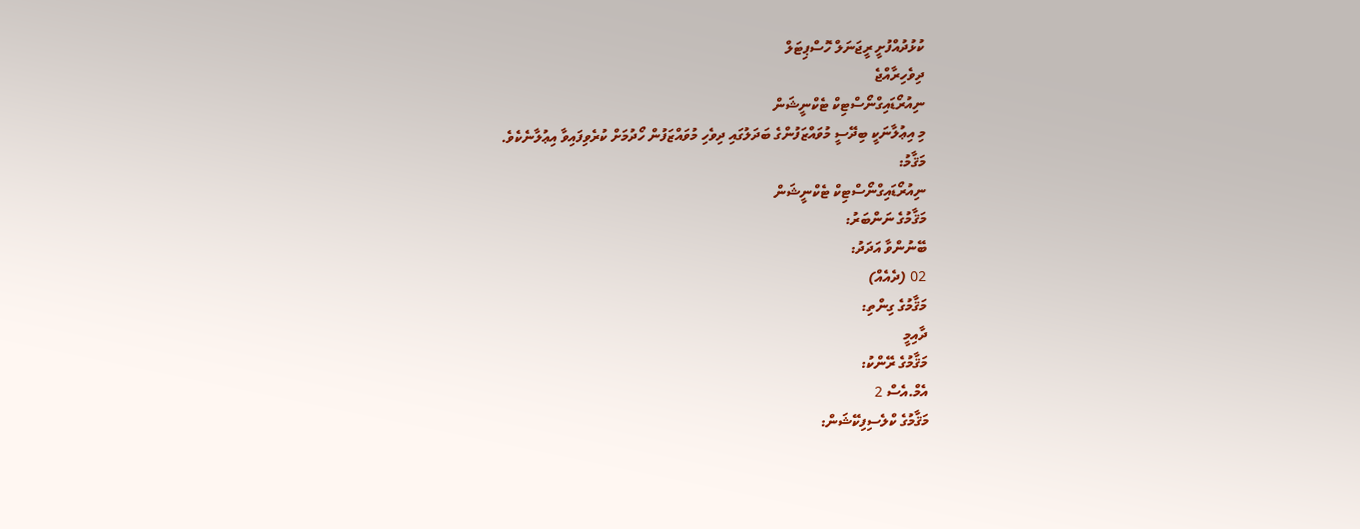ކުޅުދުއްފުށީ ރީޖަނަލް ހޮސްޕިޓަލް
ދިވެހިރާއްޖެ
ނިއުރޯޑައިގްނޯސްޓިކް ޓެކްނީޝަން
މި އިޢުލާނަކީ ބިދޭސީ މުވައްޒަފުންގެ ބަދަލުގައި ދިވެހި މުވައްޒަފުން ހޯދުމަށް ކުރެވިފައިވާ އިޢުލާނެކެވެ.
މަޤާމު:
ނިއުރޯޑައިގްނޯސްޓިކް ޓެކްނީޝަން
މަޤާމުގެ ނަންބަރު:
ބޭނުންވާ އަދަދު:
02 (ދެއެއް)
މަޤާމުގެ ގިންތި:
ދާއިމީ
މަޤާމުގެ ރޭންކު:
އެމް.އެސް 2
މަޤާމުގެ ކްލެސިފިކޭޝަން: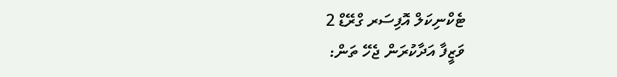ޓެކްނިކަލް އޮފިސަރ ގްރޭޑް 2
ވަޒީފާ އަދާކުރަން ޖެހޭ ތަން: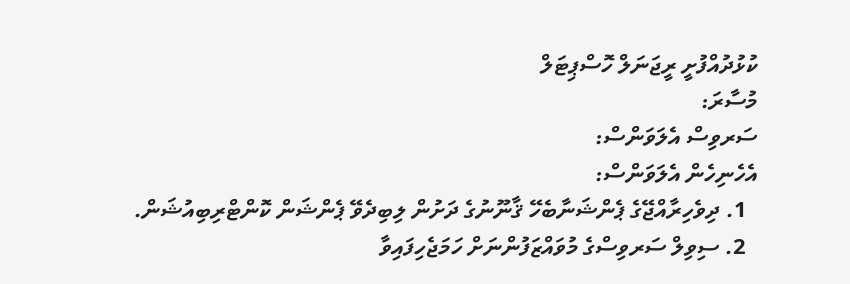ކުޅުދުއްފުށީ ރީޖަނަލް ހޮސްޕިޓަލް
މުސާރަ:
ސަރވިސް އެލަވަންސް:
އެހެނިހެން އެލަވަންސް:
  1. ދިވެހިރާއްޖޭގެ ޕެންޝަނާބެހޭ ޤާނޫނުގެ ދަށުން ލިބިދެވޭ ޕެންޝަން ކޮންޓްރިބިއުޝަން.
  2. ސިވިލް ސަރވިސްގެ މުވައްޒަފުންނަށް ހަމަޖެހިފައިވާ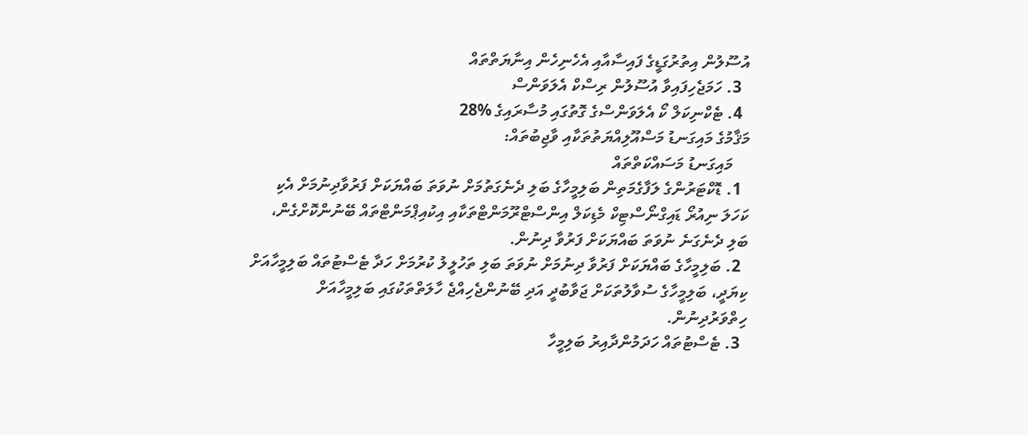އުސޫލުން އިތުރުގަޑީގެ ފައިސާއާއި އެހެނިހެން އިނާޔަތްތައް
  3. ހަމަޖެހިފައިވާ އުސޫލުން ރިސްކް އެލަވަންސް
  4. ޓެކްނިކަލް ކޯ އެލަވަންސްގެ ގޮތުގައި މުސާރައިގެ %28
މަޤާމުގެ މައިގަނޑު މަސްއޫލިއްޔަތުތަކާއި ވާޖިބުތައް:
    މައިގަނޑު މަސައްކަތްތައް
  1. ޑޮކްޓަރުންގެ ލަފާގެމަތިން ބަލިމީހާގެ ބަލި ދެނެގަތުމަށް ނުވަތަ ބައްޔަކަށް ފަރުވާދިނުމަށް އެކި ކަހަލަ ނިއުރޯ ޑައިގްނޯސްޓިކް މެޑިކަލް އިންސްޓްރޫމަންޓްތަކާއި އިކުއިޕްމަންޓްތައް ބޭނުންކޮށްގެން، ބަލި ދެނެގަނެ ނުވަތަ ބައްޔަކަށް ފަރުވާ ދިނުން.
  2. ބަލިމީހާގެ ބައްޔަކަށް ފަރުވާ ދިނުމަށް ނުވަތަ ބަލި ތަހުލީލު ކުރުމަށް ހަދާ ޓެސްޓުތައް ބަލިމީހާއަށް ކިޔަދީ، ބަލިމީހާގެ ސުވާލުތަކަށް ޖަވާބުދީ އަދި ބޭނުންޖެހިއްޖެ ހާލަތްތަކުގައި ބަލިމީހާއަށް ހިތްވަރުދިނުން.
  3. ޓެސްޓުތައް ހަދަމުންދާއިރު ބަލިމީހާ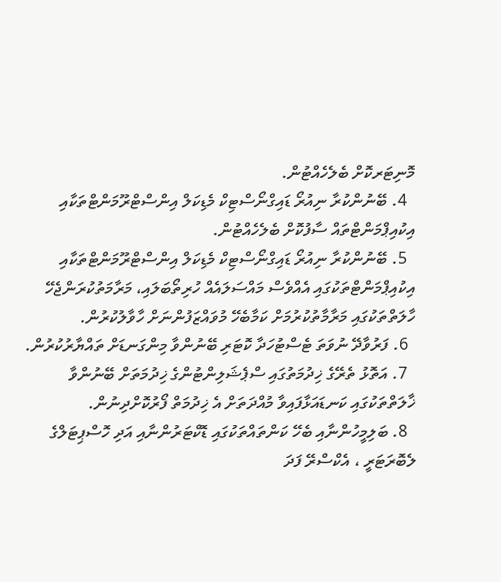މޮނިޓަރކޮށް ބެލެހެއްޓުން.
  4. ބޭނުންކުރާ ނިއުރޯ ޑައިގްނޯސްޓިކް މެޑިކަލް އިންސްޓްރޫމަންޓްތަކާއި އިކުއިޕްމަންޓްތައް ސާފުކޮށް ބެލެހެއްޓުން.
  5. ބޭނުންކުރާ ނިއުރޯ ޑައިގްނޯސްޓިކް މެޑިކަލް އިންސްޓްރޫމަންޓްތަކާއި އިކުއިޕްމަންޓްތަކުގައި އެއްވެސް މައްސަލައެއް ހުރިތޯބަލައި، މަރާމަތުކުރަންޖެހޭ ހާލަތްތަކުގައި މަރާމާތުކުރުމަށް ކަމާބެހޭ މުވައްޒަފުންނަށް ހާވާލުކުރުން.
  6. ފަރުވާދޭ ނުވަތަ ޓެސްޓުހަދާ ކޮޓަރި ބޭނުންވާ މިންގަނޑަށް ތައްޔާރުކުރުން.
  7. އަތޮޅު ތެރޭގެ ޚިދުމަތުގައި ސްޕެޝަލިންޓުންގެ ޚިދުމަތަށް ބޭނުންވާ ޚާލަތްތަކުގައި ކަނޑައަޅާފައިވާ މުއްދަތަށް އެ ޚިދުމަތް ފޯރުކޮށްދިނުން.
  8. ބަލިމީހުންނާއި ބެހޭ ކަންތައްތަކުގައި ޑޮކްޓަރުންނާއި އަދި ހޮސްޕިޓަލްގެ ލެބޮރަޓަރީ ، އެކްސްރޭ ފަދަ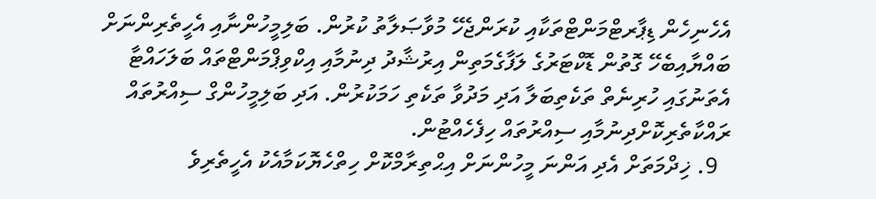އެހެނިހެން ޑިޕާރޓްމަންޓްތަކާއި ކުރަންޖެހޭ މުވާޞަލާތު ކުރުން. ބަލިމީހުންނާއި އެހީތެރިންނަށް ބައްޔާއިބެހޭ ގޮތުން ޑޮކްޓަރުގެ ލަފާގެމަތިން އިރުޝާދު ދިނުމާއި އިކްވިޕްމަންޓްތައް ބަލަހައްޓާ އެތަނުގައި ހުރިނެތް ތަކެތިބަލާ އަދި މަދުވާ ތަކެތި ހަމަކުރުން. އަދި ބަލިމީހުންގް ސިއްރުތައް ރައްކާތެރިކޮށްދިނުމާއި ސިއްރުތައް ހިފެހެއްޓުން.
  9. ޚިދްމަތަށް އެދި އަންނަ މީހުންނަށް އިޙްތިރާމްކޮށް ހިތްހެޔޮކަމާއެކު އެހީތެރިވެ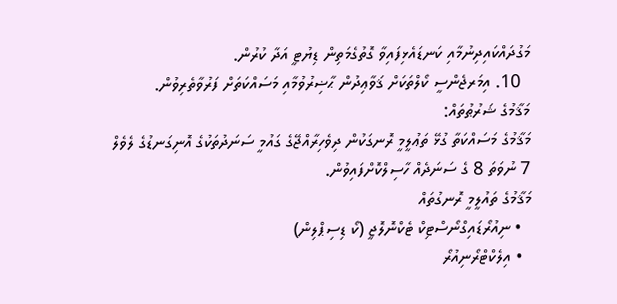މަގުދައްކައިދިނުމާއި ކަނޑައެޅިފައިވާ ގޮތުގެމަތިން ޑިޔުޓީ އަދާ ކުރުން.
  10. އިމަރޖެންސީ ކޯލްތަކަށް ޤަވާޢިދުން ޙާޟިރުވުމާއި މަސައްކަތަށް ފަރުވާތެރިވުން.
މަޤާމުގެ ޝަރުޠުތައް:
މަޤާމުގެ މަސައްކަތާ ގުޅޭ ތަޢުލީމީ ރޮނގަކުން ދިވެހިރާއްޖޭގެ ގައުމީ ސަނަދުތަކުގެ އޮނިގަނޑުގެ ލެވެލް  7 ނުވަތަ 8 ގެ ސަނަދެއް ހާސިލްކޮށްފައިވުން.
މަޤާމުގެ ތައުލީމީ ރޮނގުތައް
  • ނިއުރޯޑައިގްނޯސްޓިކް ޓެކްނޮލޮޖީ (ކޯ ޑިސިޕްލިން)
  • އިލެކްޓްރޯނިއުރޯ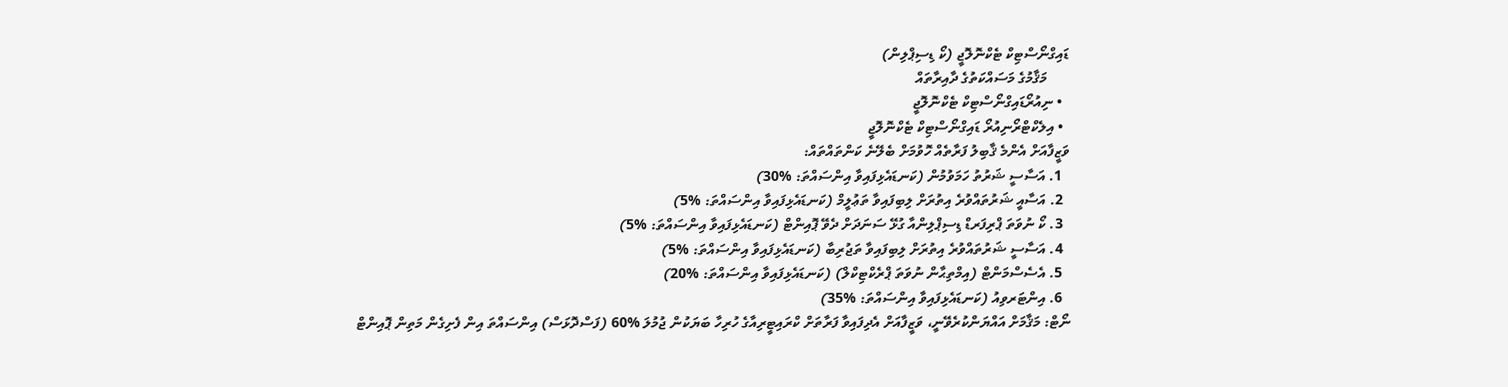ޑައިގްނޯސްޓިކް ޓެކްނޮލޮޖީ (ކޯ ޑިސިޕްލިން)
      މަޤާމުގެ މަސައްކަތުގެ ދާއިރާތައް
  • ނިއުރޯޑައިގްނޯސްޓިކް ޓެކްނޮލޮޖީ
  • އިލެކްޓްރޯނިއުރޯ ޑައިގްނޯސްޓިކް ޓެކްނޮލޮޖީ
ވަޒީފާއަށް އެންމެ ޤާބިލު ފަރާތެއް ހޮވުމަށް ބެލޭނެ ކަންތައްތައް:
  1. އަސާސީ ޝަރުތު ހަމަވުމުން (ކަނޑައެޅިފައިވާ އިންސައްތަ: %30)
  2. އަސާއީ ޝަރުތައްވުރެ އިތުރަށް ލިބިފައިވާ ތަޢުލީމް (ކަނޑައެޅިފައިވާ އިންސައްތަ: %5)
  3. ކޯ ނުވަތަ ޕްރިފަރޑް ޑިސިޕްލިންއާ ގުޅޭ ސަނަދަށް ދެވޭ ޕޮއިންޓް (ކަނޑައެޅިފައިވާ އިންސައްތަ: %5)
  4. އަސާސީ ޝަރުތައްވުރެ އިތުރަށް ލިބިފައިވާ ތަޖުރިބާ (ކަނޑައެޅިފައިވާ އިންސައްތަ: %5)
  5. އެސެސްމަންޓް (އިމްތިޙާން ނުވަތަ ޕްރެކްޓިކްލް) (ކަނޑައެޅިފައިވާ އިންސައްތަ: %20)
  6. އިންޓަރވިއު (ކަނޑައެޅިފައިވާ އިންސައްތަ: %35)
ނޯޓް: މަޤާމަށް އައްޔަންކުރެވޭނީ، ވަޒީފާއަށް އެދިފައިވާ ފަރާތަށް ކްރައިޓީރިއާގެ ހުރިހާ ބަޔަކުން ޖުމުލަ %60 (ފަސްދޮޅަސް) އިންސައްތަ އިން ފެށިގެން މަތިން ޕޮއިންޓް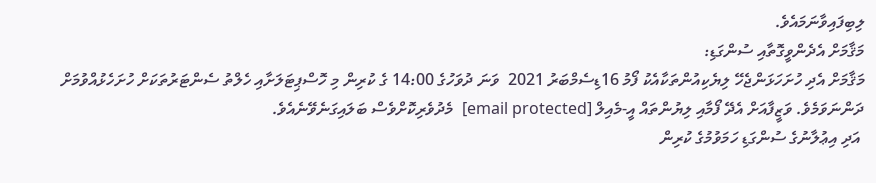ލިބިފައިވާނަމައެވެ.
މަޤާމަށް އެދެންވީގޮތާއި ސުންގަޑި:
މަޤާމަށް އެދި ހުށަހަޅަންޖެހޭ ލިޔެކިއުންތަކާއެކު ފޯމު 16ޑިސެމްބަރު 2021  ވަނަ ދުވަހުގެ 14:00 ގެ ކުރިން މި ހޮސްޕިޓަލަށާއި ހެލްތު ސެންޓަރުތަކަށް ހުށަހެޅުއްވުމަށް ދަންނަވަމެވެ. ވަޒީފާއަށް އެދޭ ފޯމާއި ލިޔުންތައް އީ-މެއިލް [email protected]  މެދުވެރިކޮށްވެސް ބަލައިގަނެވޭނެއެވެ.
 އަދި އިޢުލާނުގެ ސުންގަޑި ހަމަވުމުގެ ކުރިން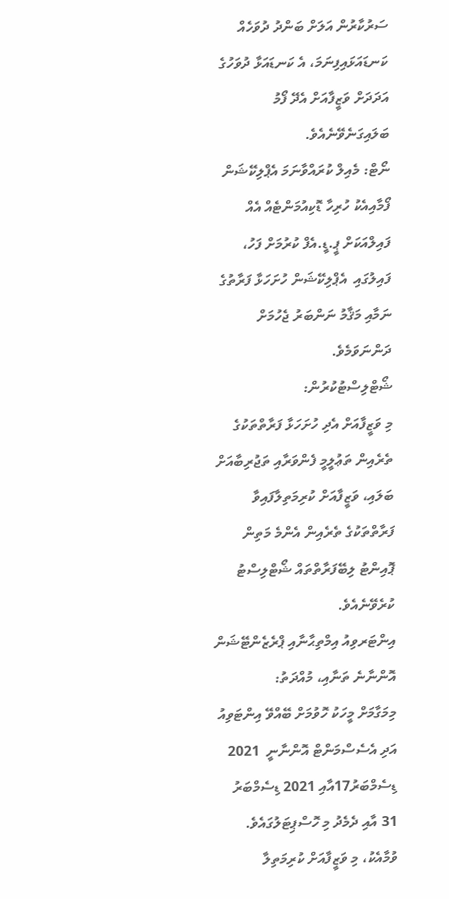ސަރުކާރުން އަލަށް ބަންދު ދުވަހެއް ކަނޑައަޅައިފިނަމަ، އެ ކަނޑައަޅާ ދުވަހުގެ އަދަދަށް ވަޒީފާއަށް އެދޭ ފޯމު ބަލައިގަނެވޭނެއެވެ.
ނޯޓް: މެއިލް ކުރައްވާނަމަ އެޕްލިކޭޝަން ފޯމާއިއެކު ހުރިހާ ޑޮކިއުމަންޓެއް އެއް ފައިލްއަކަށް ޕީ.ޑީ.އެފް ކުރުމަށް ފަހު، ފައިލުގައި  އެޕްލިކޭޝަން ހުށަހަޅާ ފަރާތުގެ ނަމާއި މަޤާމު ނަންބަރު ޖެހުމަށް ދަންނަވަމެވެ.
ޝޯޓްލިސްޓުކުރުން:
މި ވަޒީފާއަށް އެދި ހުށަހަޅާ ފަރާތްތަކުގެ ތެރެއިން ތަޢުލީމީ ފެންވަރާއި ތަޖުރިބާއަށް ބަލައި، ވަޒީފާއަށް ކުރިމަތިލާފައިވާ ފަރާތްތަކުގެ ތެރެއިން އެންމެ މަތިން ޕޮއިންޓު ލިބޭފަރާތްތައް ޝޯޓްލިސްޓު ކުރެވޭނެއެވެ.
އިންޓަރވިއު އިމްތިޙާނާއި ޕްރެޒެންޓޭޝަން އޮންނާނެ ތަނާއި، މުއްދަތު:
މިމަގާމަށް މީހަކު ހޮވުމަށް ބޭއްވޭ އިންޓަވިއު އަދި އެސެސްމަންޓް އޮންނާނީ  2021 ޑިސެމްބަރު17އާއި 2021 ޑިސެމްބަރު 31 އާއި ދެމެދު މި ހޮސްޕިޓަލުގައެވެ. ވުމާއެކު، މި ވަޒީފާއަށް ކުރިމަތިލާ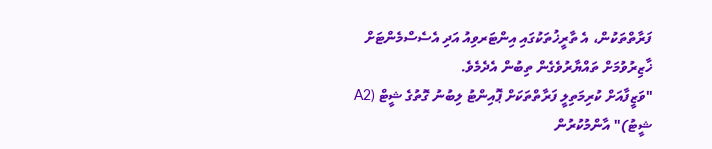ފަރާތްތަކުން، އެ ތާރީޚުތަކުގައި އިންޓަރވިއު އަދި އެސެސްމެންޓަށް ޚާޒިރުވުމަށް ތައްޔާރުވެގެން ތިބުން އެދެމެވެ.
"ވަޒީފާއަށް ކުރިމަތިލީ ފަރާތްތަކަށް ޕޮއިންޓު ލިބުނު ގޮތުގެ ޝީޓް (A2 ޝީޓު)" އާންމުކުރުން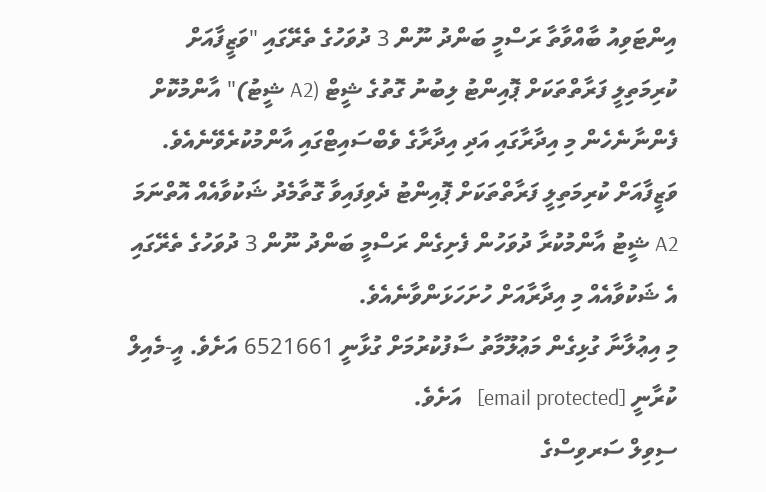އިންޓަވިއު ބާއްވާތާ ރަސްމީ ބަންދު ނޫން 3 ދުވަހުގެ ތެރޭގައި "ވަޒީފާއަށް ކުރިމަތިލީ ފަރާތްތަކަށް ޕޮއިންޓު ލިބުނު ގޮތުގެ ޝީޓް (A2 ޝީޓު)" އާންމުކޮށް ފެންނާނެހެން މި އިދާރާގައި އަދި އިދާރާގެ ވެބްސައިޓްގައި އާންމުކުރެވޭނެއެވެ. ވަޒީފާއަށް ކުރިމަތިލީ ފަރާތްތަކަށް ޕޮއިންޓު ދެވިފައިވާ ގޮތާމެދު ޝަކުވާއެއް އޮތްނަމަ A2 ޝީޓު އާންމުކުރާ ދުވަހުން ފެށިގެން ރަސްމީ ބަންދު ނޫން 3 ދުވަހުގެ ތެރޭގައި އެ ޝަކުވާއެއް މި އިދާރާއަށް ހުށަހަޅަންވާނެއެވެ.
މި އިޢުލާނާ ގުޅިގެން މަޢުލޫމާތު ސާފުކުރުމަށް ގުޅާނީ 6521661 އަށެވެ. އީ-މެއިލް ކުރާނީ [email protected]   އަށެވެ.
ސިވިލް ސަރވިސްގެ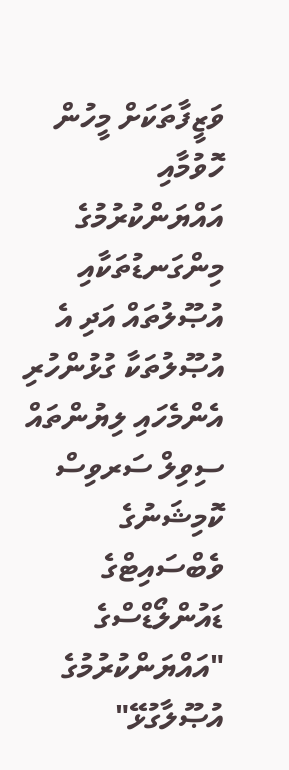ވަޒީފާތަކަށް މީހުން ހޮވުމާއި އައްޔަންކުރުމުގެ މިންގަނޑުތަކާއި އުޞޫލުތައް އަދި އެ އުޞޫލުތަކާ ގުޅުންހުރި އެންމެހައި ލިޔުންތައް ސިވިލް ސަރވިސް ކޮމިޝަނުގެ ވެބްސައިޓްގެ ޑައުންލޯޑްސްގެ "އައްޔަންކުރުމުގެ އުޞޫލާގުޅޭ"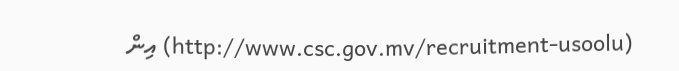(http://www.csc.gov.mv/recruitment-usoolu) އިން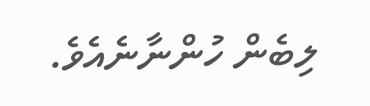ލިބެން ހުންނާނެއެވެ.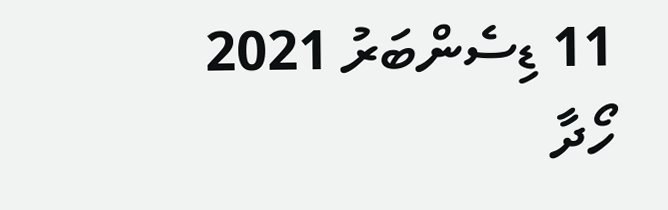11 ޑިސެންބަރު 2021
ހޯދާ